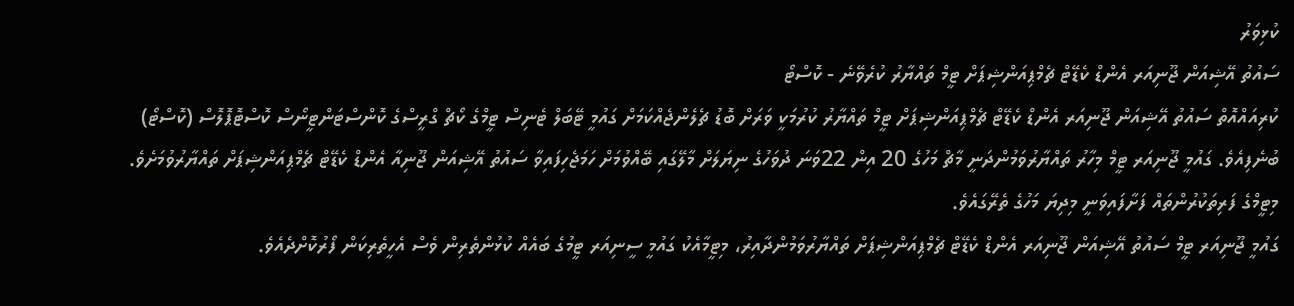ކުޅިވަރު
ސައުތު އޭޝިއަން ޖޫނިއަރ އެންޑް ކެޑޭޓް ޗެމްޕިއަންޝިޕަށް ޓީމް ތައްޔާރު ކުރެވޭނެ - ކޮސްޓޯ
ކުރިއައްއޮތް ސައުތު އޭޝިއަން ޖޫނިއަރ އެންޑް ކެޑޭޓް ޗެމްޕިއަންޝިޕަށް ޓީމް ތައްޔާރު ކުރުމަކީ ވަރަށް ބޮޑު ޗެލެންޖެއްކަމަށް ގައުމީ ޓޭބަލް ޓެނިސް ޓީމްގެ ކޯޗް ގްރީސްގެ ކޮންސްޓަންޓީނޯސް ކޮސްޓޮޕޮލޮސް (ކޮސްޓޯ) ބުނެފިއެވެ. ގައުމީ ޖޫނިއަރ ޓީމް މިހާރު ތައްޔާރުވަމުންދަނީ މާޗް މަހުގެ 20 އިން 22ވަނަ ދުވަހުގެ ނިޔަލަށް މާލޭގައި ބޭއްވުމަށް ހަމަޖެހިފައިވާ ސައުތު އޭޝިއަން ޖޫނިއާ އެންޑް ކެޑޭޓް ޗެމްޕިއަންޝިޕަށް ތައްޔާރުވުމަށެވެ. މިޓީމްގެ ފަރިތަކުރުންތައް ފަށާފައިވަނީ މިދިޔަ މަހުގެ ތެރޭގައެވެ.
ގައުމީ ޖޫނިއަރ ޓީމް ސައުތު އޭޝިއަން ޖޫނިއަރ އެންޑް ކެޑޭޓް ޗެމްޕިއަންޝިޕަށް ތައްޔާރުވަމުންދާއިރު، މިޓީމާއެކު ގައުމީ ސީނިއަރ ޓީމުގެ ބައެއް ކުޅުންތެރިން ވެސް އެހީތެރިކަން ފޯރުކޮށްދެއެވެ.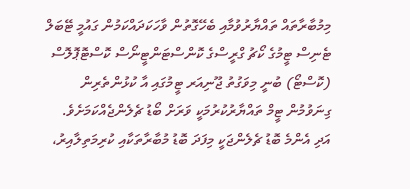މިމުބާރާތައް ތައްޔާރުވުމާއި ބެހޭގޮތުން ވާހަކަދައްކަމުން ގައުމީ ޓޭބަލް ޓެނިސް ޓީމުގެ ކޯޗު ގްރީސްގެ ކޮންސްޓަންޓީނޯސް ކޮސްޓޮޕޮލޮސް (ކޮސްޓޯ) ބުނީ މިވަގުތު ޖޫނިއަރ ޓީމުގައި އާ ކުޅުންތެރިން ގިނަވުމުން ޓީމް ތައްޔާރުކުރުމަކީ ވަރަށް ބޯޑު ޗެލެންޖެއްކަމަށެވެ. އަދި އެންމެ ބޮޑު ޗެލެންޖަކީ މިފަދަ ބޮޑު މުބާރާތަކާއި ކުރިމަތިލާއިރު،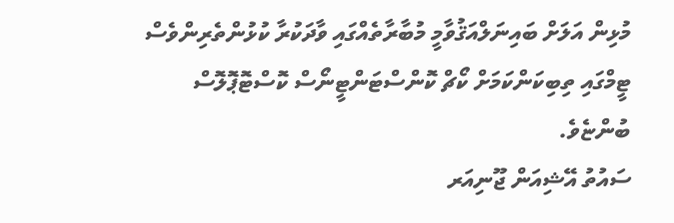މުޅިން އަލަށް ބައިނަލްއަޤުވާމީ މުބާރާތެއްގައި ވާދަކުރާ ކުޅުންތެރިންވެސް ޓީމްގައި ތިބިކަންކަމަށް ކޯޗް ކޮންސްޓަންޓީނޯސް ކޮސްޓޮޕޮލޮސް ބުންޏެވެ.
ސައުތު އޭޝިއަން ޖޫނިއަރ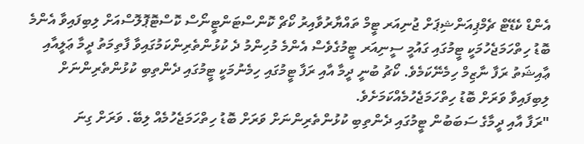އެންޑް ކެޑޭޓް ޗެމްޕިއަންޝިޕަށް ޖުނިއަރ ޓީމް ތައްޔާރުވާއިރު ކޯޗް ކޮންސްޓަންޓީނޯސް ކޮސްޓޮޕޮލޮސްއަށް ލިބިފައިވާ އެންމެ ބޮޑު ހިތްހަމަޖެހުމަކީ ޓީމުގައި ގައުމީ ސީނިއަރ ޓީމުގެވެސް އެންމެ މުހިންމު ދެ ކުޅުންތެރިންކަމުގައިވާ ފާތިމަތު ދީމާ ޢަލީއާއި ޢާއިޝަތު ރަފާ ނާޒިމް ހިމެނޭކަމެވެ. ކޯޗު ބުނީ ދީމާ އާއި ރަފާ ޓީމުގައި ހިމެނުމަކީ ޓީމުގައި ދެންތިބި ކުޅުންތެރިންނަށް ލިބިފައިވާ ވަރަށް ބޮޑު ހިތްހަމަޖެހުމެއްކަމަށެވެ.
"ރަފާ އާއި ދީމާގެ ސަބަބުން ޓީމުގައި ދެންތިބި ކުޅުންތެރިންނަށް ވަރަށް ބޮޑު ހިތްހަމަޖެހުމެއް ލިބޭ. ވަރަށް ގިނަ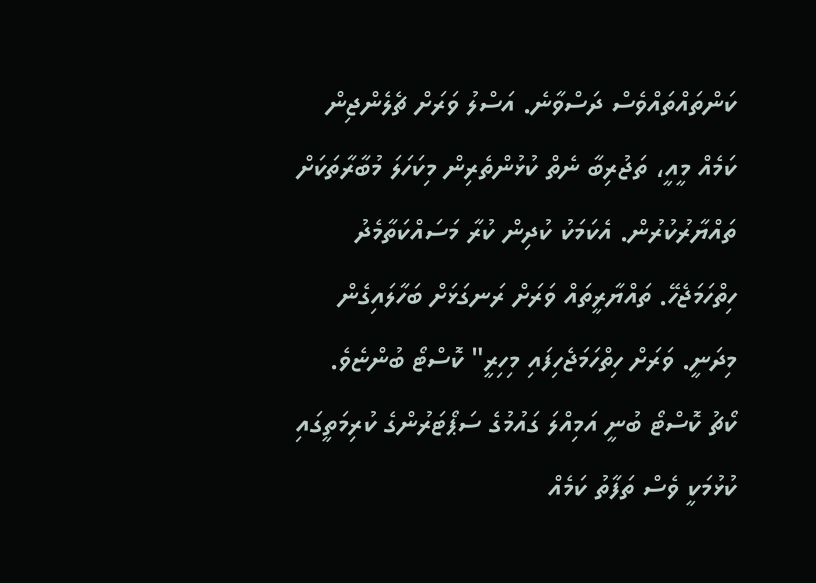ކަންތައްތައްވެސް ދަސްވާނެ. އަސްލު ވަރަށް ޗެލެންޖިން ކަމެއް މީއީ، ތަޖުރިބާ ނެތް ކުޅުންތެރިން މިކަހަލަ މުބާރާތަކަށް ތައްޔާރުކުރުން. އެކަމަކު ކުދިން ކުރާ މަސައްކަތާމެދު ހިތްހަމަޖެހޭ. ތައްޔާރީތައް ވަރަށް ރަނގަޅަށް ބަހާލައިގެން މިދަނީ. ވަރަށް ހިތްހަމަޖެހިފައި މިހިރީ" ކޮސްޓޯ ބުންޏެވެ.
ކޯޗު ކޮސްޓޯ ބުނީ އަމިއްލަ ގައުމުގެ ސަޕޯޓަރުންގެ ކުރިމަތީގައި ކުޅުމަކީ ވެސް ތަފާތު ކަމެއް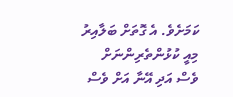ކަމަށެވެ. އެ ގޮތަށް ބަލާއިރު މިއީ ކުޅުންތެރިންނަށް ވެސް އަދި އޭނާ އަށް ވެސް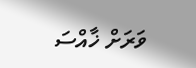ވަރަށް ޚާއްސަ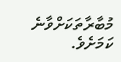މުބާރާތަކަށްވާނެ ކަމަށެވެ.